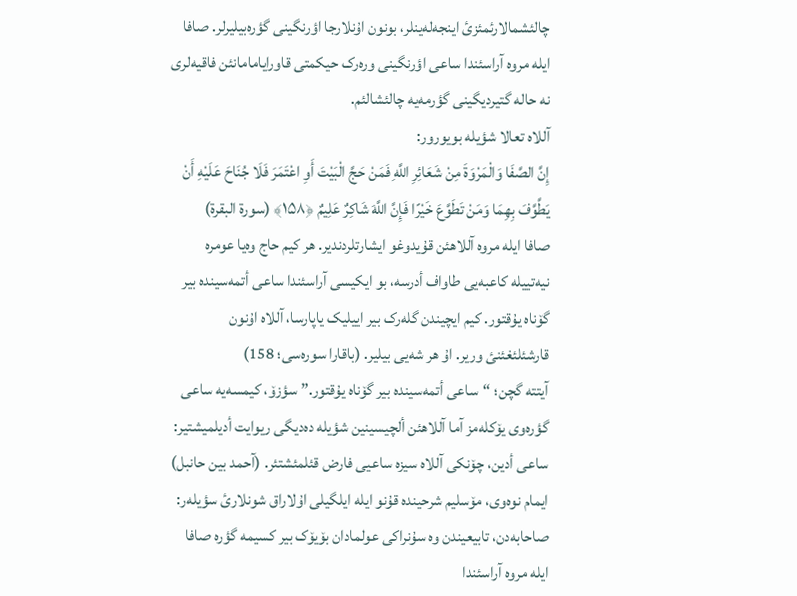چالئشمالارئمئزئ اینجەلەینلر، بونون اۇنلارجا اؤرنگینی گؤرەبیلیرلر. صافا ایلە مروە آراسئندا ساعی اؤرنگینی ورەرک حیکمتی قاورایامامانئن فاقیەلری نە حالە گتیردیگینی گؤرمەیە چالئشالئم.
آللاە تعالا شؤیلە بویورور:
إِنَّ الصَّفَا وَالْمَرْوَةَ مِنْ شَعَائِرِ اللَّهِ فَمَنْ حَجَّ الْبَيْتَ أَوِ اعْتَمَرَ فَلَا جُنَاحَ عَلَيْهِ أَنْ يَطَّوَّفَ بِهِمَا وَمَنْ تَطَوَّعَ خَيْرًا فَإِنَّ اللَّهَ شَاكِرٌ عَلِيمٌ ﴿۱۵۸﴾ (سورة البقرة)
صافا ایلە مروە آللاهئن قۇیدوغو ایشارتلردندیر. هر کیم حاج وەیا عومرە نیەتییلە کاعبەیی طاواف أدرسە، بو ایکیسی آراسئندا ساعی أتمەسیندە بیر گۆناە یۇقتور. کیم ایچیندن گلەرک بیر اییلیک یاپارسا، آللاە اۇنون قارشئلئغئنئ وریر. اۇ هر شەیی بیلیر. (باقارا سورەسی؛ 158)
آیتتە گچن؛ “ساعی أتمەسیندە بیر گۆناە یۇقتور.” سؤزۆ، کیمسەیە ساعی گؤرەوی یۆکلەمز آما آللاهئن ألچیسینین شؤیلە دەدیگی ریوایت أدیلمیشتیر:
ساعی أدین، چۆنکی آللاە سیزە ساعیی فارض قئلمئشتئر. (آحمد بین حانبل)
ایمام نوەوی، مۆسلیم شرحیندە قۇنو ایلە ایلگیلی اۇلاراق شونلارئ سؤیلەر:
صاحابەدن، تابیعیندن وە سۇنراکی عولمادان بۆیۆک بیر کسیمە گؤرە صافا ایلە مروە آراسئندا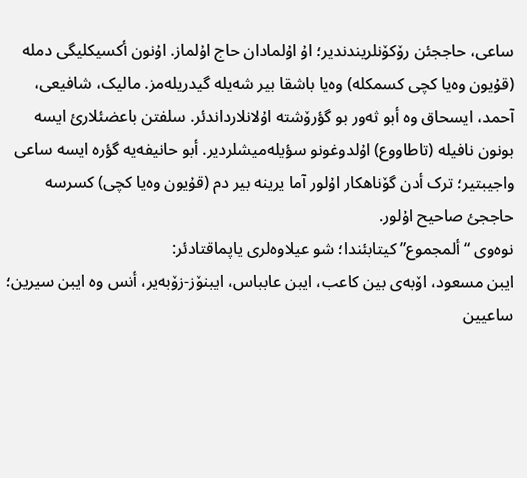ساعی، حاججئن رۆکۆنلریندندیر؛ اۇ اۇلمادان حاج اۇلماز. اۇنون أکسیکلیگی دملە (قۇیون وەیا کچی کسمکلە) وەیا باشقا بیر شەیلە گیدریلەمز. مالیک، شافیعی، آحمد، ایسحاق وە أبو ثەور بو گؤرۆشتە اۇلانلارداندئر. سلفتن باعضئلارئ ایسە بونون نافیلە (تاطاووع) اۇلدوغونو سؤیلەمیشلردیر. أبو حانیفەیە گؤرە ایسە ساعی واجیبتیر؛ ترک أدن گۆناهکار اۇلور آما یرینە بیر دم (قۇیون وەیا کچی) کسرسە حاججئ صاحیح اۇلور.
نوەوی “ألمجموع” کیتابئندا؛ شو عیلاوەلری یاپماقتادئر:
ایبن مسعود، اۆبەی بین کاعب، ایبن عابباس، ایبنۆز-زۆبەیر، أنس وە ایبن سیرین؛ ساعیین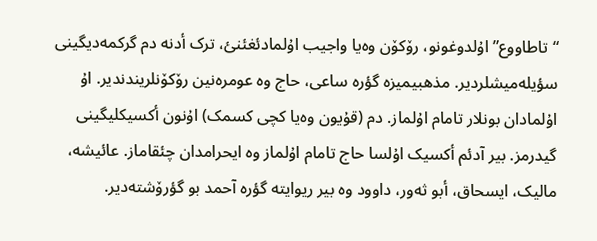“تاطاووع” اۇلدوغونو، رۆکۆن وەیا واجیب اۇلمادئغئنئ، ترک أدنە دم گرکمەدیگینی سؤیلەمیشلردیر. مذهبیمیزە گؤرە ساعی، حاج وە عومرەنین رۆکۆنلریندندیر. اۇ اۇلمادان بونلار تامام اۇلماز. دم (قۇیون وەیا کچی کسمک) اۇنون أکسیکلیگینی گیدرمز. بیر آدئم أکسیک اۇلسا حاج تامام اۇلماز وە ایحرامدان چئقاماز. عائیشە، مالیک، ایسحاق، أبو ثەور، داوود وە بیر ریوایتە گؤرە آحمد بو گؤرۆشتەدیر.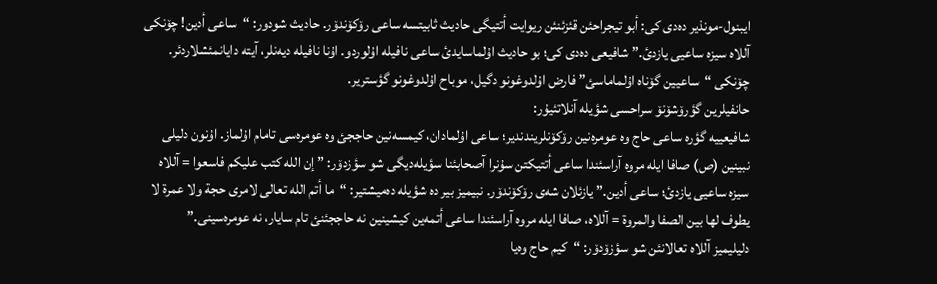ایبنول-مونذیر دەدی کی: أبو تیجراحئن قئزئنئن ریوایت أتتیگی حادیث ثابیتسە ساعی رۆکۆندۆر. حادیث شودور: “ساعی أدین! چۆنکی آللاە سیزە ساعیی یازدئ.” شافیعی دەدی کی؛ بو حادیث اۇلماسایدئ ساعی نافیلە اۇلوردو. اۇنا نافیلە دیەنلر، آیتە دایانمئشلاردئر. چۆنکی “ساعیین گۆناە اۇلماماسئ” فارض اۇلدوغونو دگیل، موباح اۇلدوغونو گؤستریر.
حانفیلرین گؤرۆشۆنۆ سراحسی شؤیلە آنلاتئیۇر:
شافیعییە گؤرە ساعی حاج وە عومرەنین رۆکۆنلریندندیر؛ ساعی اۇلمادان، کیمسەنین حاججئ وە عومرەسی تامام اۇلماز. اۇنون دلیلی نبینین (ص) صافا ایلە مروە آراسئندا ساعی أتتیکتن سۇنرا آصحابئنا سؤیلەدیگی شو سؤزدۆر: ” إن اللە کتب علیکم فاسعوا = آللاە سیزە ساعیی یازدئ؛ ساعی أدین.” یازئلان شەی رۆکۆندۆر. نبیمیز بیر دە شؤیلە دەمیشتیر: “ما أتم اللە تعالی لامری حجة ولا عمرة لا یطوف لها بین الصفا والمروة = آللاە، صافا ایلە مروە آراسئندا ساعی أتمەین کیشینین نە حاججئنئ تام سایار، نە عومرەسینی.”
دلیلیمیز آللاە تعالانئن شو سؤزۆدۆر: “کیم حاج وەیا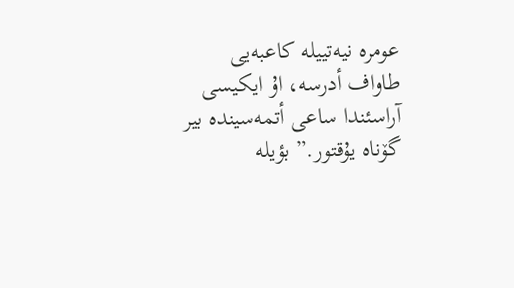عومرە نیەتییلە کاعبەیی طاواف أدرسە، اۇ ایکیسی آراسئندا ساعی أتمەسیندە بیر گۆناە یۇقتور.” بؤیلە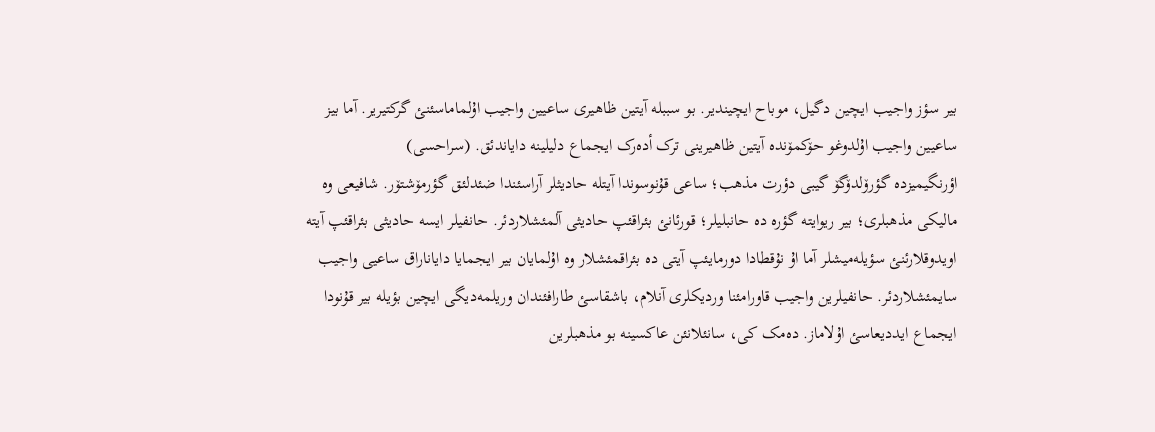بیر سؤز واجیب ایچین دگیل، موباح ایچیندیر. بو سببلە آیتین ظاهیری ساعیین واجیب اۇلماماسئنئ گرکتیریر. آما بیز ساعیین واجیب اۇلدوغو حۆکمۆندە آیتین ظاهیرینی ترک أدەرک ایجماع دلیلینە دایاندئق. (سراحسی)
اؤرنگیمیزدە گؤرۆلدۆگۆ گیبی دؤرت مذهب؛ ساعی قۇنوسوندا آیتلە حادیثلر آراسئندا ضئدلئق گؤرمۆشتۆر. شافیعی وە مالیکی مذهبلری؛ بیر ریوایتە گؤرە دە حانبلیلر؛ قورئانئ بئراقئپ حادیثی آلمئشلاردئر. حانفیلر ایسە حادیثی بئراقئپ آیتە اویدوقلارئنئ سؤیلەمیشلر آما اۇ نۇقطادا دورمایئپ آیتی دە بئراقمئشلار وە اۇلمایان بیر ایجمایا دایاناراق ساعیی واجیب سایمئشلاردئر. حانفیلرین واجیب قاورامئنا وردیکلری آنلام، باشقاسئ طارافئندان وریلمەدیگی ایچین بؤیلە بیر قۇنودا ایجماع ایددیعاسئ اۇلاماز. دەمک کی، سانئلانئن عاکسینە بو مذهبلرین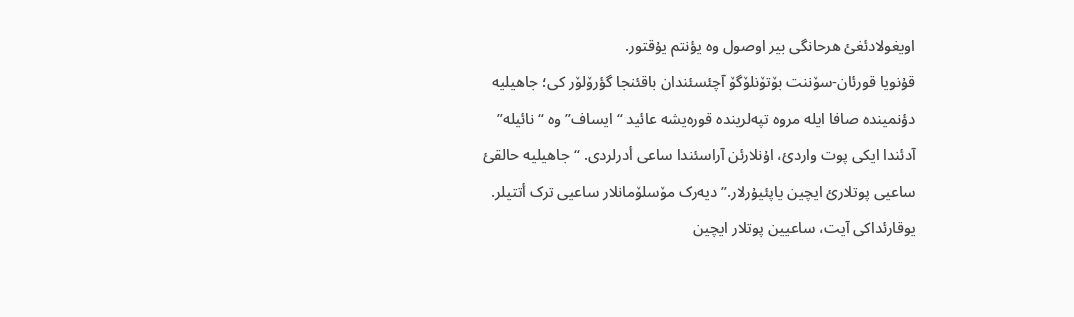اویغولادئغئ هرحانگی بیر اوصول وە یؤنتم یۇقتور.
قۇنویا قورئان-سۆننت بۆتۆنلۆگۆ آچئسئندان باقئنجا گؤرۆلۆر کی؛ جاهیلیە دؤنمیندە صافا ایلە مروە تپەلریندە قورەیشە عائید “ایساف” وە “نائیلە” آدئندا ایکی پوت واردئ، اۇنلارئن آراسئندا ساعی أدرلردی. “جاهیلیە حالقئ ساعیی پوتلارئ ایچین یاپئیۇرلار.” دیەرک مۆسلۆمانلار ساعیی ترک أتتیلر. یوقارئداکی آیت، ساعیین پوتلار ایچین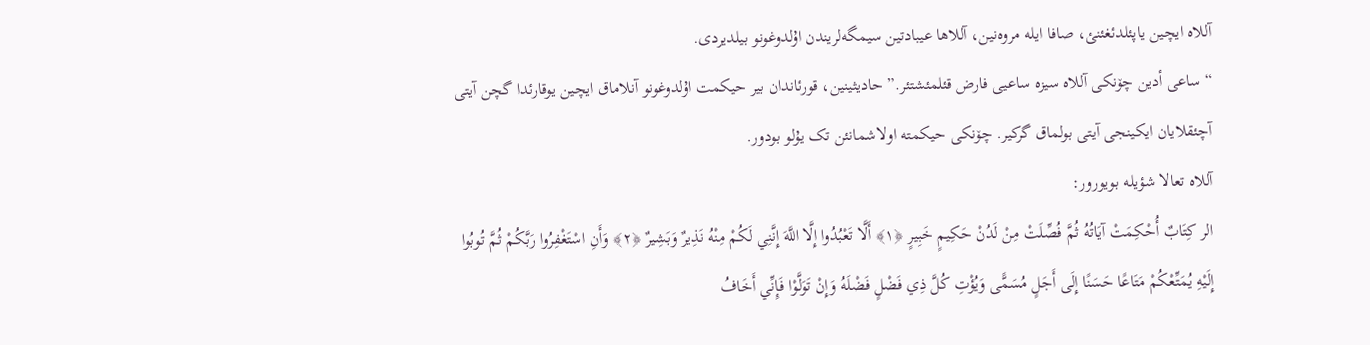آللاە ایچین یاپئلدئغئنئ، صافا ایلە مروەنین، آللاها عیبادتین سیمگەلریندن اۇلدوغونو بیلدیردی.
“ساعی أدین چۆنکی آللاە سیزە ساعیی فارض قئلمئشتئر.” حادیثینین، قورئاندان بیر حیکمت اۇلدوغونو آنلاماق ایچین یوقارئدا گچن آیتی آچئقلایان ایکینجی آیتی بولماق گرکیر. چۆنکی حیکمتە اولاشمانئن تک یۇلو بودور.
آللاە تعالا شؤیلە بویورور:
الر كِتَابٌ أُحْكِمَتْ آيَاتُهُ ثُمَّ فُصِّلَتْ مِنْ لَدُنْ حَكِيمٍ خَبِيرٍ ﴿۱﴾ أَلَّا تَعْبُدُوا إِلَّا اللَّهَ إِنَّنِي لَكُمْ مِنْهُ نَذِيرٌ وَبَشِيرٌ ﴿۲﴾ وَأَنِ اسْتَغْفِرُوا رَبَّكُمْ ثُمَّ تُوبُوا إِلَيْهِ يُمَتِّعْكُمْ مَتَاعًا حَسَنًا إِلَى أَجَلٍ مُسَمًّى وَيُؤْتِ كُلَّ ذِي فَضْلٍ فَضْلَهُ وَإِنْ تَوَلَّوْا فَإِنِّي أَخَافُ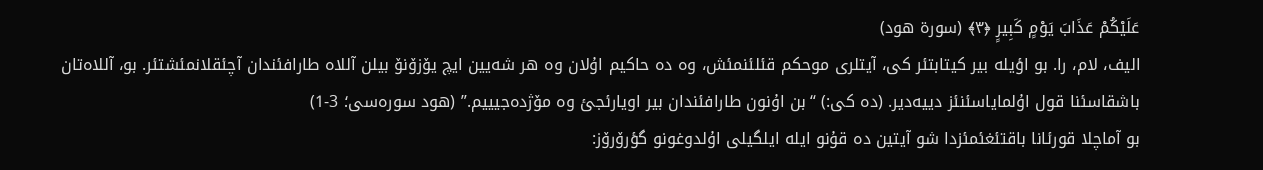عَلَيْكُمْ عَذَابَ يَوْمٍ كَبِيرٍ ﴿۳﴾ (سورة هود)
الیف، لام، را. بو اؤیلە بیر کیتابتئر کی، آیتلری موحکم قئلئنمئش، وە دە حاکیم اۇلان وە هر شەیین ایچ یۆزۆنۆ بیلن آللاە طارافئندان آچئقلانمئشتئر. بو، آللاەتان باشقاسئنا قول اۇلمایاسئنئز دییەدیر. (دە کی:) “بن اۇنون طارافئندان بیر اویارئجئ وە مۆژدەجیییم.” (هود سورەسی؛ 3-1)
بو آماچلا قورئانا باقتئغئمئزدا شو آیتین دە قۇنو ایلە ایلگیلی اۇلدوغونو گؤرۆرۆز: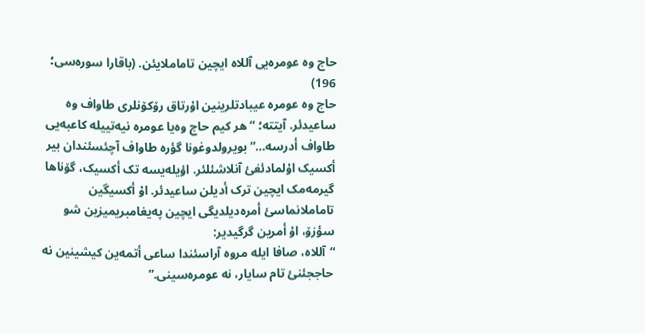حاج وە عومرەیی آللاە ایچین تاماملایئن. (باقارا سورەسی؛ 196)
حاج وە عومرە عیبادتلرینین اۇرتاق رۆکۆنلری طاواف وە ساعیدئر. آیتتە؛ “هر کیم حاج وەیا عومرە نیەتییلە کاعبەیی طاواف أدرسە…” بویرولدوغونا گؤرە طاواف آچئسئندان بیر أکسیک اۇلمادئغئ آنلاشئلئر. اؤیلەیسە تک أکسیک، گۆناها گیرمەمک ایچین ترک أدیلن ساعیدئر. اۇ أکسیگین تاماملانماسئ أمرەدیلدیگی ایچین پەیغامبریمیزین شو سؤزۆ، اۇ أمرین گرگیدیر:
“آللاە، صافا ایلە مروە آراسئندا ساعی أتمەین کیشینین نە حاججئنئ تام سایار، نە عومرەسینی.”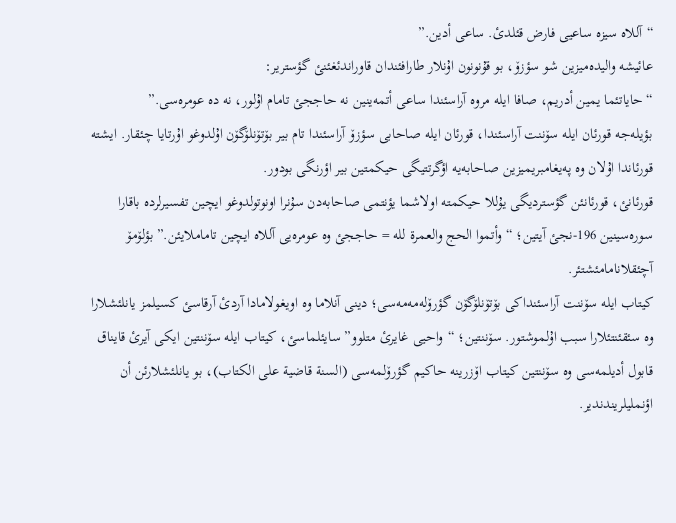“آللاە سیزە ساعیی فارض قئلدئ. ساعی أدین.”
عائیشە والیدەمیزین شو سؤزۆ، بو قۇنونون اۇنلار طارافئندان قاوراندئغئنئ گؤستریر:
“حایاتئما یمین أدریم، صافا ایلە مروە آراسئندا ساعی أتمەینین نە حاججئ تامام اۇلور، نە دە عومرەسی.”
بؤیلەجە قورئان ایلە سۆننت آراسئندا، قورئان ایلە صاحابی سؤزۆ آراسئندا تام بیر بۆتۆنلۆگۆن اۇلدوغو اۇرتایا چئقار. ایشتە قورئاندا اۇلان وە پەیغامبریمیزین صاحابەیە اؤگرتتیگی حیکمتین بیر اؤرنگی بودور.
قورئانئ، قورئانئن گؤستردیگی یۇللا حیکمتە اولاشما یؤنتمی صاحابەدن سۇنرا اونوتولدوغو ایچین تفسیرلردە باقارا سورەسینین 196-نجئ آیتین؛ “وأتموا الحج والعمرة للە = حاججئ وە عومرەیی آللاە ایچین تاماملایئن.” بؤلۆمۆ آچئقلانامامئشتئر.
کیتاب ایلە سۆننت آراسئنداکی بۆتۆنلۆگۆن گؤرۆلەمەمەسی؛ دینی آنلاما وە اویغولامادا آردئ آرقاسئ کسیلمز یانلئشلارا وە سئقئنتئلارا سبب اۇلموشتور. سۆننتین؛ “واحیی غایرئ متلوو” سایئلماسئ، کیتاب ایلە سۆننتین ایکی آیرئ قایناق قابول أدیلمەسی وە سۆننتین کیتاب اۆزرینە حاکیم گؤرۆلمەسی (السنة قاضیة علی الکتاب)، بو یانلئشلارئن أن اؤنملیلریندندیر.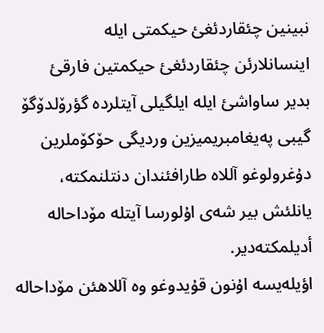نبینین چئقاردئغئ حیکمتی ایلە
اینسانلارئن چئقاردئغئ حیکمتین فارقئ
بدیر ساواشئ ایلە ایلگیلی آیتلردە گؤرۆلدۆگۆ گیبی پەیغامبریمیزین وردیگی حۆکۆملرین دۇغرولوغو آللاە طارافئندان دنتلنمکتە، یانلئش بیر شەی اۇلورسا آیتلە مۆداحالە أدیلمکتەدیر.
اؤیلەیسە اۇنون قۇیدوغو وە آللاهئن مۆداحالە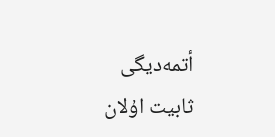أتمەدیگی ثابیت اۇلان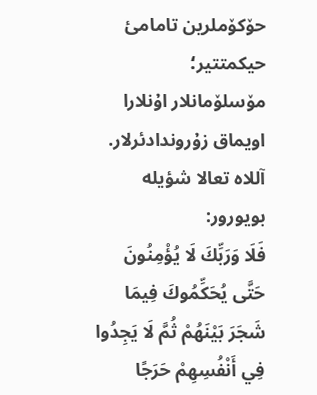حۆکۆملرین تامامئ حیکمتتیر؛ مۆسلۆمانلار اۇنلارا اویماق زۇروندادئرلار.
آللاە تعالا شؤیلە بویورور:
فَلَا وَرَبِّكَ لَا يُؤْمِنُونَ حَتَّى يُحَكِّمُوكَ فِيمَا شَجَرَ بَيْنَهُمْ ثُمَّ لَا يَجِدُوا فِي أَنْفُسِهِمْ حَرَجًا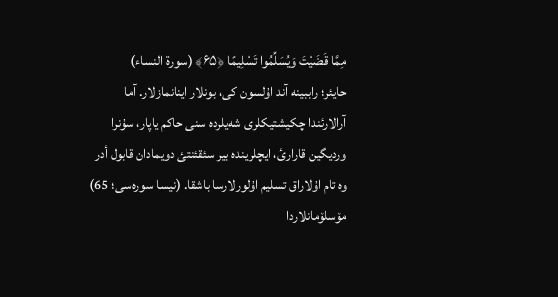مِمَّا قَضَيْتَ وَيُسَلِّمُوا تَسْلِيمًا ﴿۶۵﴾ (سورة النساء)
حایئر؛ راببینە آند اۇلسون کی، بونلار اینانمازلار. آما آرالارئندا چکیشتیکلری شەیلردە سنی حاکم یاپار، سۇنرا وردیگین قارارئ، ایچلریندە بیر سئقئنتئ دویمادان قابول أدر وە تام اۇلاراق تسلیم اۇلورلارسا باشقا. (نیسا سورەسی؛ 65)
مۆسلۆمانلاردا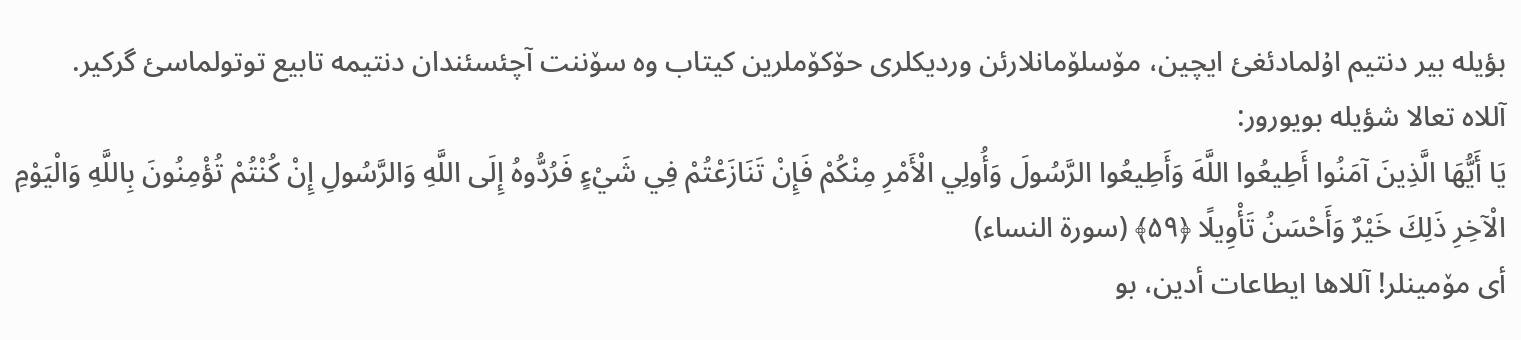بؤیلە بیر دنتیم اۇلمادئغئ ایچین، مۆسلۆمانلارئن وردیکلری حۆکۆملرین کیتاب وە سۆننت آچئسئندان دنتیمە تابیع توتولماسئ گرکیر.
آللاە تعالا شؤیلە بویورور:
يَا أَيُّهَا الَّذِينَ آمَنُوا أَطِيعُوا اللَّهَ وَأَطِيعُوا الرَّسُولَ وَأُولِي الْأَمْرِ مِنْكُمْ فَإِنْ تَنَازَعْتُمْ فِي شَيْءٍ فَرُدُّوهُ إِلَى اللَّهِ وَالرَّسُولِ إِنْ كُنْتُمْ تُؤْمِنُونَ بِاللَّهِ وَالْيَوْمِ الْآخِرِ ذَلِكَ خَيْرٌ وَأَحْسَنُ تَأْوِيلًا ﴿۵۹﴾ (سورة النساء)
أی مۆمینلر! آللاها ایطاعات أدین، بو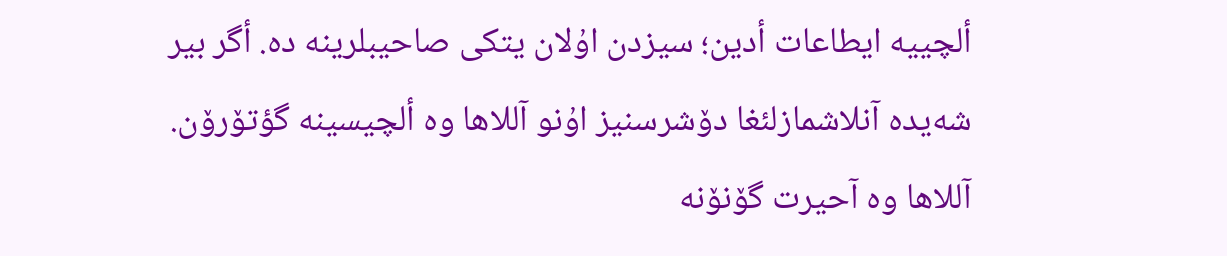ألچییە ایطاعات أدین؛ سیزدن اۇلان یتکی صاحیبلرینە دە. أگر بیر شەیدە آنلاشمازلئغا دۆشرسنیز اۇنو آللاها وە ألچیسینە گؤتۆرۆن. آللاها وە آحیرت گۆنۆنە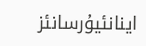اینانئیۇرسانئز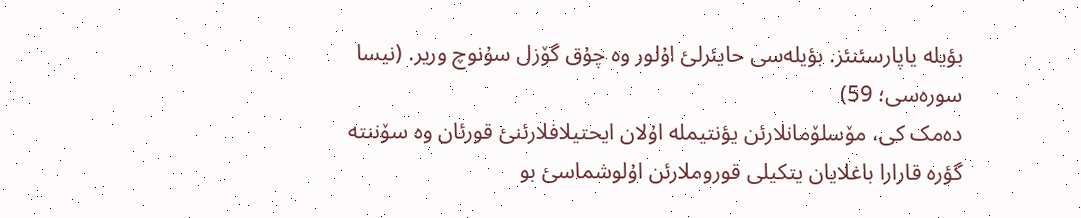بؤیلە یاپارسئنئز. بؤیلەسی حایئرلئ اۇلور وە چۇق گۆزل سۇنوچ وریر. (نیسا سورەسی؛ 59)
دەمک کی، مۆسلۆمانلارئن یؤنتیملە اۇلان ایحتیلافلارئنئ قورئان وە سۆننتە گؤرە قارارا باغلایان یتکیلی قوروملارئن اۇلوشماسئ بو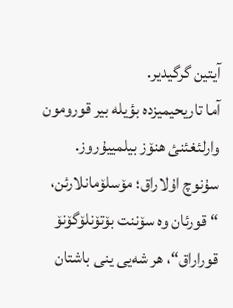آیتین گرگیدیر.
آما تاریحیمیزدە بؤیلە بیر قورومون وارلئغئنئ هنۆز بیلمییۇروز.
سۇنوچ اۇلاراق؛ مۆسلۆمانلارئن، “قورئان وە سۆننت بۆتۆنلۆگۆنۆ قوراراق“، هر شەیی ینی باشتان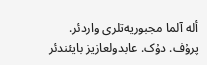ألە آلما مجبوریەتلری واردئر.
پرۇف. دۇک. عابدولعازیز بایئندئر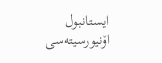ایستانبول اۆنیورسیتەسی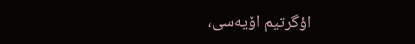اؤگرتیم اۆیەسی،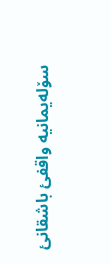سۆلەیمانیە واقفئ باشقانئ